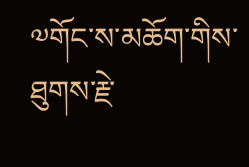༧གོང་ས་མཆོག་གིས་ཐུགས་རྗེ་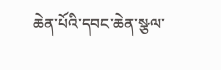ཆེན་པོའི་དབང་ཆེན་སྩལ་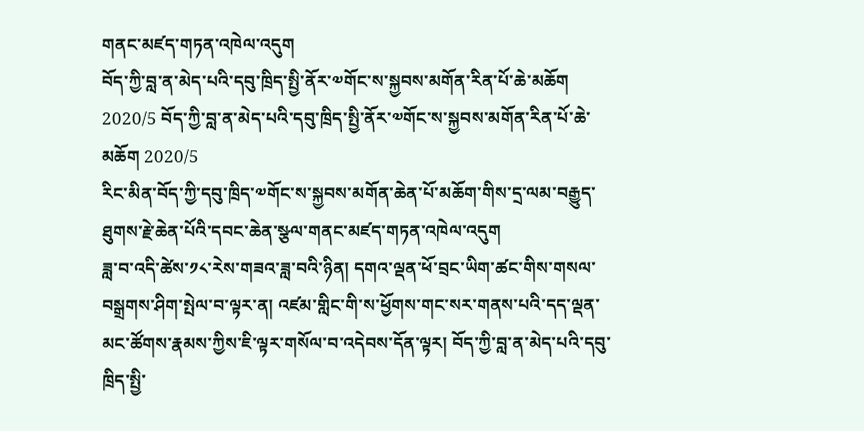གནང་མཛད་གཏན་འཁེལ་འདུག
བོད་ཀྱི་བླ་ན་མེད་པའི་དབུ་ཁྲིད་སྤྱི་ནོར་༧གོང་ས་སྐྱབས་མགོན་རིན་པོ་ཆེ་མཆོག 2020/5 བོད་ཀྱི་བླ་ན་མེད་པའི་དབུ་ཁྲིད་སྤྱི་ནོར་༧གོང་ས་སྐྱབས་མགོན་རིན་པོ་ཆེ་མཆོག 2020/5
རིང་མིན་བོད་ཀྱི་དབུ་ཁྲིད་༧གོང་ས་སྐྱབས་མགོན་ཆེན་པོ་མཆོག་གིས་དྲ་ལམ་བརྒྱུད་ཐུགས་རྗེ་ཆེན་པོའི་དབང་ཆེན་སྩལ་གནང་མཛད་གཏན་འཁེལ་འདུག
ཟླ་བ་འདི་ཚེས་༡༨་རེས་གཟའ་ཟླ་བའི་ཉིན། དགའ་ལྡན་ཕོ་བྲང་ཡིག་ཚང་གིས་གསལ་བསྒྲགས་ཤིག་སྤེལ་བ་ལྟར་ན། འཛམ་གླིང་གི་ས་ཕྱོགས་གང་སར་གནས་པའི་དད་ལྡན་མང་ཚོགས་རྣམས་ཀྱིས་ཇི་ལྟར་གསོལ་བ་འདེབས་དོན་ལྟར། བོད་ཀྱི་བླ་ན་མེད་པའི་དབུ་ཁྲིད་སྤྱི་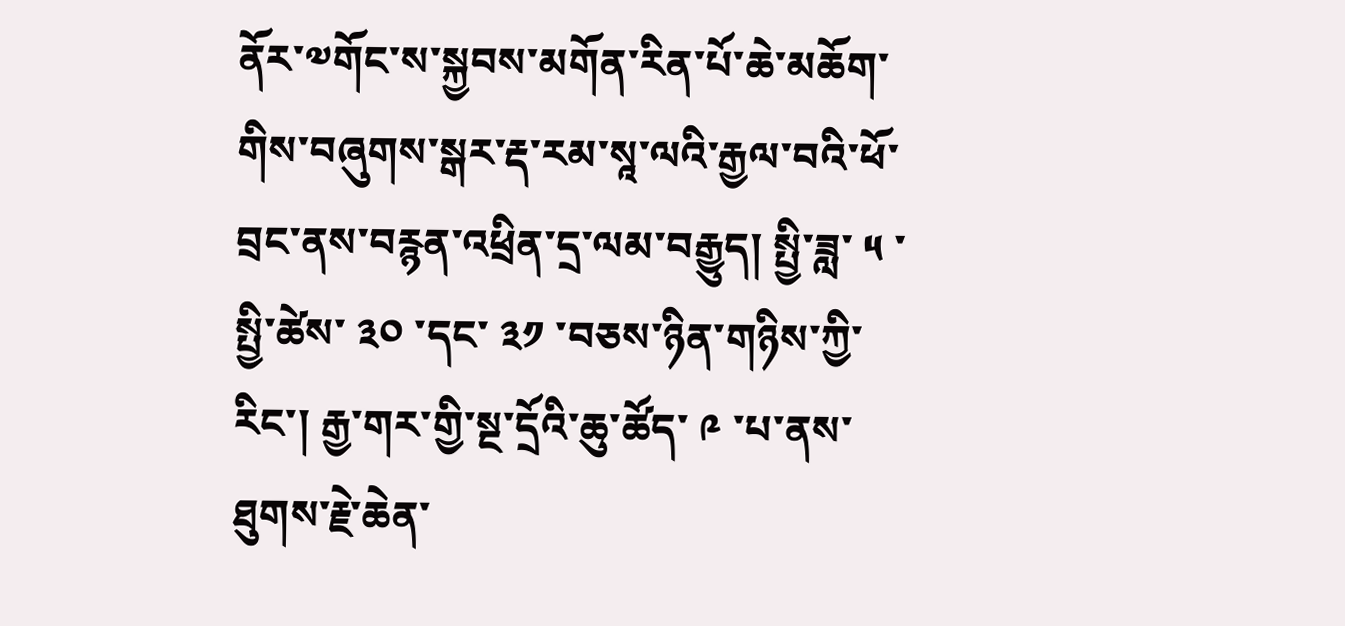ནོར་༧གོང་ས་སྐྱབས་མགོན་རིན་པོ་ཆེ་མཆོག་གིས་བཞུགས་སྒར་རྡ་རམ་སཱ་ལའི་རྒྱལ་བའི་ཕོ་བྲང་ནས་བརྙན་འཕྲིན་དྲ་ལམ་བརྒྱུད། སྤྱི་ཟླ་ ༥ ་སྤྱི་ཚེས་ ༣༠ ་དང་ ༣༡ ་བཅས་ཉིན་གཉིས་ཀྱི་རིང་། རྒྱ་གར་གྱི་སྔ་དྲོའི་ཆུ་ཚོད་ ༩ ་པ་ནས་ཐུགས་རྗེ་ཆེན་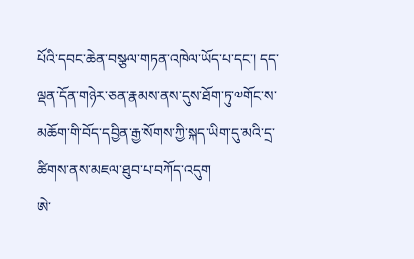པོའི་དབང་ཆེན་བསྩལ་གཏན་འཁེལ་ཡོད་པ་དང་། དད་ལྡན་དོན་གཉེར་ཅན་རྣམས་ནས་དུས་ཐོག་ཏུ་༧གོང་ས་མཆོག་གི་བོད་དབྱིན་རྒྱ་སོགས་ཀྱི་སྐད་ཡིག་དུ་མའི་དྲ་ཚིགས་ནས་མཇལ་ཐུབ་པ་བཀོད་འདུག
ཨེ་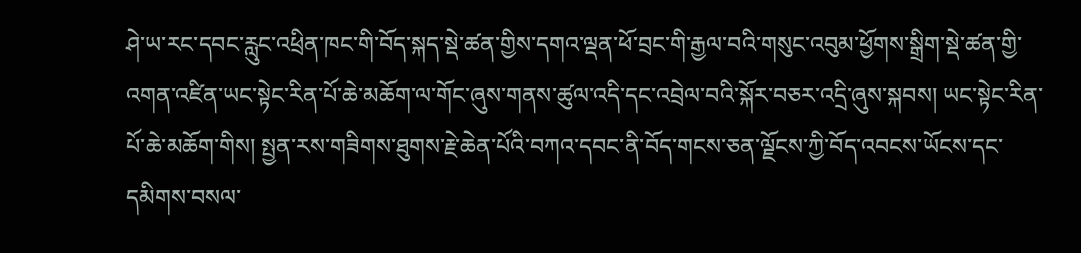ཤེ་ཡ་རང་དབང་རླུང་འཕྲིན་ཁང་གི་བོད་སྐད་སྡེ་ཚན་གྱིས་དགའ་ལྡན་ཕོ་བྲང་གི་རྒྱལ་བའི་གསུང་འབུམ་ཕྱོགས་སྒྲིག་སྡེ་ཚན་གྱི་འགན་འཛིན་ཡང་སྟེང་རིན་པོ་ཆེ་མཆོག་ལ་གོང་ཞུས་གནས་ཚུལ་འདི་དང་འབྲེལ་བའི་སྐོར་བཅར་འདྲི་ཞུས་སྐབས། ཡང་སྟེང་རིན་པོ་ཆེ་མཆོག་གིས། སྤྱན་རས་གཟིགས་ཐུགས་རྗེ་ཆེན་པོའི་བཀའ་དབང་ནི་བོད་གངས་ཅན་ལྗོངས་ཀྱི་བོད་འབངས་ཡོངས་དང་དམིགས་བསལ་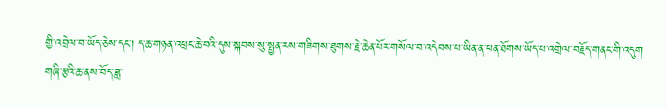གྱི་འབྲེལ་བ་ཡོད་ཅེས་དང་། ད་ཆ་གཉན་འཕྲང་ཆེ་བའི་དུས་སྐབས་སུ་སྤྱན་རས་གཟིགས་ཐུགས་རྗེ་ཆེན་པོར་གསོལ་བ་འདེབས་པ་ཡིན་ན་ཕན་ཐོགས་ཡོད་པ་འགྲེལ་བརྗོད་གནང་གི་འདུག
གཞི་རྩའི་ཆ་ནས་བོད་ཟླ་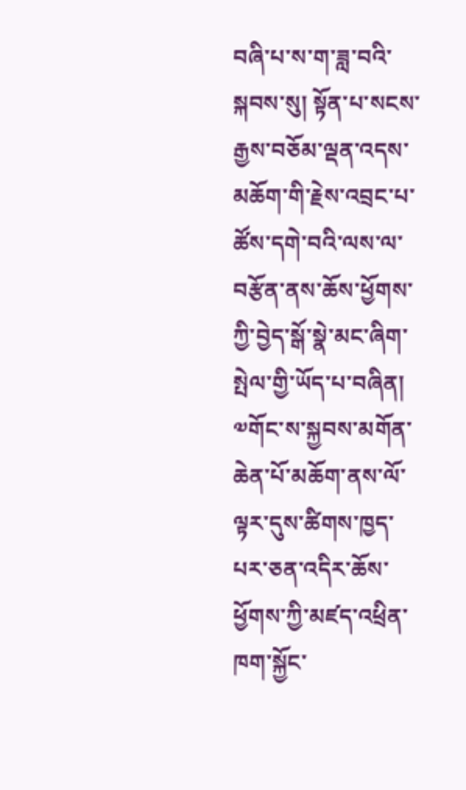བཞི་པ་ས་ག་ཟླ་བའི་སྐབས་སུ། སྟོན་པ་སངས་རྒྱས་བཅོམ་ལྡན་འདས་མཆོག་གི་རྗེས་འབྲང་པ་ཚོས་དགེ་བའི་ལས་ལ་བརྩོན་ནས་ཆོས་ཕྱོགས་ཀྱི་བྱེད་སྒོ་སྣེ་མང་ཞིག་སྤེལ་གྱི་ཡོད་པ་བཞིན། ༧གོང་ས་སྐྱབས་མགོན་ཆེན་པོ་མཆོག་ནས་ལོ་ལྟར་དུས་ཚིགས་ཁྱད་པར་ཅན་འདིར་ཆོས་ཕྱོགས་ཀྱི་མཛད་འཕྲིན་ཁག་སྐྱོང་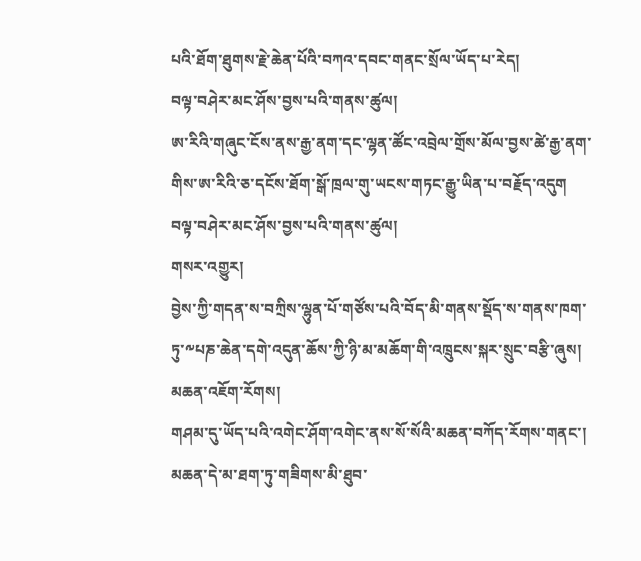པའི་ཐོག་ཐུགས་རྗེ་ཆེན་པོའི་བཀའ་དབང་གནང་སྲོལ་ཡོད་པ་རེད།
བལྟ་བཤེར་མང་ཤོས་བྱས་པའི་གནས་ཚུལ།
ཨ་རིའི་གཞུང་ངོས་ནས་རྒྱ་ནག་དང་ལྷན་ཚོང་འབྲེལ་གྲོས་མོལ་བྱས་ཚེ་རྒྱ་ནག་གིས་ཨ་རིའི་ཅ་དངོས་ཐོག་སྒོ་ཁྲལ་གུ་ཡངས་གཏང་རྒྱུ་ཡིན་པ་བརྗོད་འདུག
བལྟ་བཤེར་མང་ཤོས་བྱས་པའི་གནས་ཚུལ།
གསར་འགྱུར།
བྱེས་ཀྱི་གདན་ས་བཀྲིས་ལྷུན་པོ་གཙོས་པའི་བོད་མི་གནས་སྡོད་ས་གནས་ཁག་ཏུ་༸པཎ་ཆེན་དགེ་འདུན་ཆོས་ཀྱི་ཉི་མ་མཆོག་གི་འཁྲུངས་སྐར་སྲུང་བརྩི་ཞུས།
མཆན་འཇོག་རོགས།
གཤམ་དུ་ཡོད་པའི་འགེང་ཤོག་འགེང་ནས་སོ་སོའི་མཆན་བཀོད་རོགས་གནང་། མཆན་དེ་མ་ཐག་ཏུ་གཟིགས་མི་ཐུབ་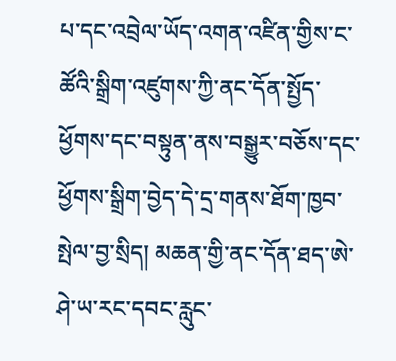པ་དང་འབྲེལ་ཡོད་འགན་འཛིན་གྱིས་ང་ཚོའི་སྒྲིག་འཛུགས་ཀྱི་ནང་དོན་སྤྱོད་ཕྱོགས་དང་བསྟུན་ནས་བསྒྱུར་བཅོས་དང་ཕྱོགས་སྒྲིག་བྱེད་དེ་དྲ་གནས་ཐོག་ཁྱབ་སྤེལ་བྱ་སྲིད། མཆན་གྱི་ནང་དོན་ཐད་ཨེ་ཤེ་ཡ་རང་དབང་རླུང་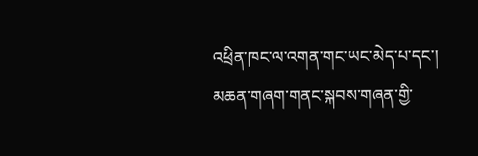འཕྲིན་ཁང་ལ་འགན་གང་ཡང་མེད་པ་དང་། མཆན་གཞག་གནང་སྐབས་གཞན་གྱི་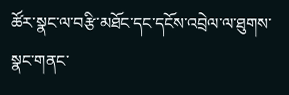ཚོར་སྣང་ལ་བརྩི་མཐོང་དང་དངོས་འབྲེལ་ལ་ཐུགས་སྣང་གནང་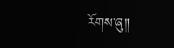རོགས་ཞུ༎